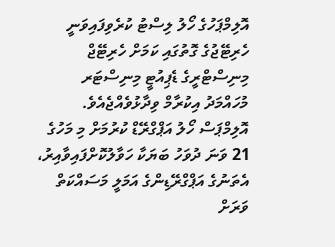އޮލިމްޕަހުގެ ހޯލު ލިސްޓު ކުރެވިފައިވަނީ ހެރިޓޭޖުގެ ގޮތުގައި ކަމަށް ހެރިޓޭޖް މިނިސްޓްރީގެ ޑެޕިއުޓީ މިނިސްޓަރ މުހައްމަދު އިކުރާމް ވިދާޅުވެއްޖެއެވެ.
އޮލިމްޕަސް ހޯލު އަޕްގްރޭޑް ކުރުމަށް މި މަހުގެ 21 ވަނަ ދުވަހު ބަޔަކާ ހަވާލުކޮށްފައިވާއިރު، އެތަނުގެ އަޕްގްރޭޑިންގެ އަމަލީ މަސައްކަތް ވަރަށް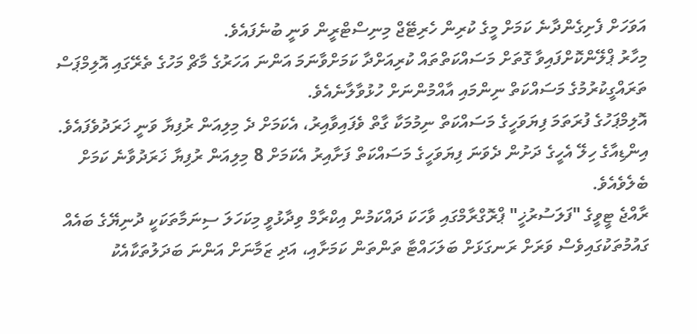އަވަހަށް ފެށިގެންދާނެ ކަމަށް މީގެ ކުރިން ހެރިޓޭޖް މިނިސްޓްރީން ވަނީ ބުނެފައެވެ.
މިހާރު ޕްލޭންކޮށްފައިވާ ގޮތަށް މަސައްކަތްތައް ކުރިއަށްދާ ކަމަށްވާނަމަ އަންނަ އަހަރުގެ މާޗް މަހުގެ ތެރޭގައި އޮލިމްޕަސް ތަރައްގީކުރުމުގެ މަސައްކަތް ނިންމައި އާއްމުންނަށް ހުޅުވާލާނެއެވެ.
އޮލިމްޕަހުގެ ފުރަތަމަ ފިޔަވަހީގެ މަސައްކަތް ނިމުމަކާ ގާތް ވެފައިވާއިރު، އެކަމަށް ދެ މިލިއަން ރުފިޔާ ވަނީ ޚަރަދުވެފައެވެ. އިންޑިއާގެ ހިލޭ އެހީގެ ދަށުން ދެވަނަ ފިޔަވަހީގެ މަސައްކަތް ފަށާއިރު އެކަމަށް 8 މިލިއަން ރުފިޔާ ޚަރަދުވާނެ ކަމަށް ބެލެވެއެވެ.
ރާއްޖެ ޓީވީގެ "ފަލަސުރުޚީ" ޕްރޮގްރާމްގައި ވާހަކަ ދައްކަމުން އިކްރާމް ވިދާޅުވީ މިކަހަލަ ސިނަމާތަކަކީ ދުނިޔޭގެ ބައެއް ގައުމުތަކުގައިވެސް ވަރަށް ރަނގަޅަށް ބަލަހައްޓާ ތަންތަން ކަމަށާއި، އަދި ޒަމާނަށް އަންނަ ބަދަލުތަކާއެކު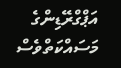އަޕްގްރޭޑިންގެ މަސައްކަތްވެސް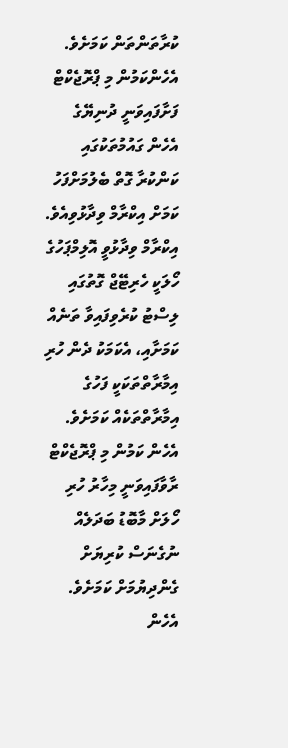ކުރާތަންތަން ކަމަށެވެ. އެހެންކަމުން މި ޕްރޮޖެކްޓް ފަށާފައިވަނީ ދުނިޔޭގެ އެހެން ގައުމުތަކުގައި ކަންކުރާ ގޮތް ބެލުމަށްފަހު ކަމަށް އިކްރާމް ވިދާޅުވިއެވެ.
އިކްރާމް ވިދާޅުވީ އޮލިމްޕަހުގެ ހޯލަކީ ހެރިޓޭޖް ގޮތުގައި ލިސްޓު ކުރެވިފައިވާ ތަނެއް ކަމަށާއި، އެކަމަކު ދެން ހުރި އިމާރާތްތަކަކީ ފަހުގެ އިމާރާތްތަކެއް ކަމަށެވެ. އެހެން ކަމުން މި ޕްރޮޖެކްޓް ރާވާފައިވަނީ މިހާރު ހުރި ހޯލަށް މާބޮޑު ބަދަލެއް ނުގެނަސް ކުރިޔަށް ގެންދިޔުމަށް ކަމަށެވެ. އެހެން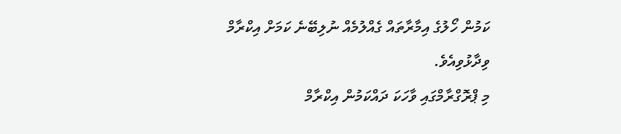ކަމުން ހޯލުގެ އިމާރާތައް ގެއްލުމެއް ނުލިބޭނެ ކަމަށް އިކްރާމް ވިދާޅުވިއެވެ.
މި ޕްރޮގްރާމްގައި ވާހަކަ ދައްކަމުން އިކްރާމް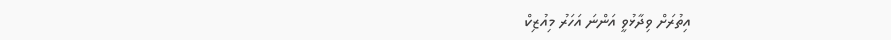އިތުރަށް ވިދާޅުވީ އަންނަ އަހަރު މިއުޒިކް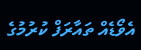އެވޯޑެއް ތައާރަފް ކުރުމުގެ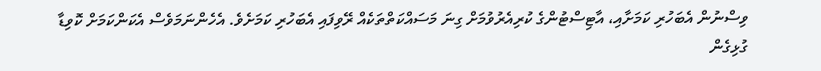ވިސްނުން އެބަހުރި ކަމަށާއި، އާޓިސްޓުންގެ ކުރިއެރުވުމަށް ގިނަ މަސައްކަތްތަކެއް ރޭވިފައި އެބަހުރި ކަމަށެވެ. އެހެންނަމަވެސް އެކަންކަމަށް ކޮވިޑާ ގުޅިގެން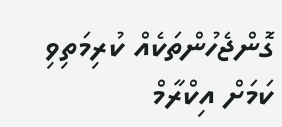ގޮންޖެހުންތަކެއް ކުރިމަތިވި ކަމަށް އިކްރާމް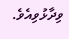ވިދާޅުވިއެވެ.